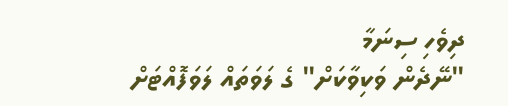ދިވެހި ސިނަމާ
"ނޭދެން ވަކިވާކަށް" ގެ ލަވަތައް ލަވަފޮއްޓަށް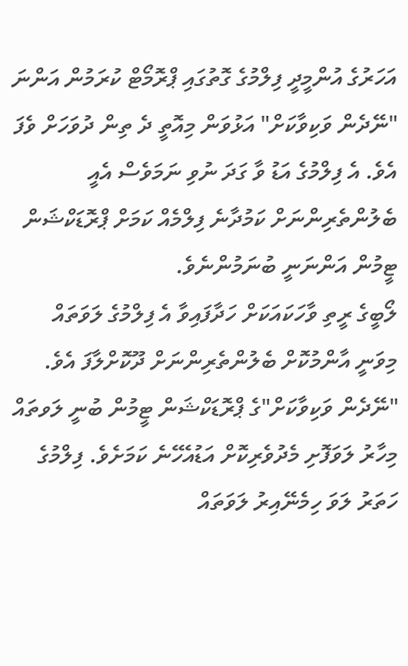އަހަރުގެ އުންމީދީ ފިލްމުގެ ގޮތުގައި ޕްރޮމޯޓް ކުރަމުން އަންނަ "ނޭދެން ވަކިވާކަށް" އަޅުވަން މިއޮތީ ދެ ތިން ދުވަހަށް ވެފަ އެވެ. އެ ފިލްމުގެ އަޑު ވާ ގަދަ ނުވި ނަމަވެސް އެއީ ބެލުންތެރިންނަށް ކަމުދާނެ ފިލްމެއް ކަމަށް ޕްރޮޑަކްޝަން ޓީމުން އަންނަނީ ބުނަމުންނެވެ.
ލޯބީގެ ރީތި ވާހަކައަކަށް ހަދާފައިވާ އެ ފިލްމުގެ ލަވަތައް މިވަނީ އާންމުކޮށް ބެލުންތެރިންނަށް ދޫކޮށްލާފަ އެވެ. "ނޭދެން ވަކިވާކަށް"ގެ ޕްރޮޑަކްޝަން ޓީމުން ބުނީ ލަވތައް މިހާރު ލަވަފޮށި މެދުވެރިކޮށް އަޑުއެހޭނެ ކަމަށެވެ. ފިލްމުގެ ހަތަރު ލަވަ ހިމެނޭއިރު ލަވަތައް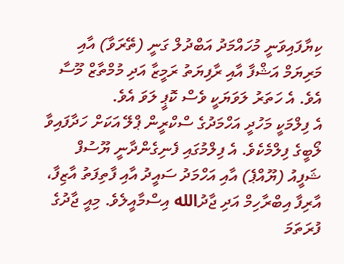ކިޔާފައިވަނީ މުހައްމަދު އަބްދުލް ގަނީ (ތޭރަވާ) އާއި މަރިޔަމް އަޝްފާ އާއި ރާފިޔަތު ރަމީޒާ އަދި މުމްތާޒް މޫސާ އެވެ. އެ ހަތަރު ލަވަޔަކީ ވެސް ކޮޕީ ލަވަ އެވެ.
އެ ފިލްމަކީ މަހުދީ އަހްމަދުގެ ސްކްރީން ޕްލޭ އަކަށް ހަދާފައިވާ ލޯބީގެ ފިލްމެކެވެ. އެ ފިލްމުގައި ފެނިގެންދާނީ ޔޫސުފް ޝަފީއު (ޔޫއްޕެ) އާއި އަހްމަދު ސައީދު އާއި ފާތިފަތު އާޒިފާ، އާރިފާ އިބްރާހިމް އަދި ޖާދުالله އިސްމާއީލެވެ. މިއީ ޖާދުގެ ފުރަތަމަ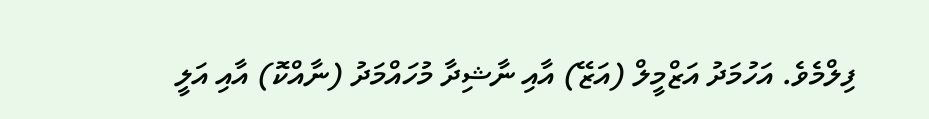ފިލްމެވެ. އަހުމަދު އަޒްމީލް (އަޒޭ) އާއި ނާޝިދާ މުހައްމަދު (ނާއްކޮ) އާއި އަލީ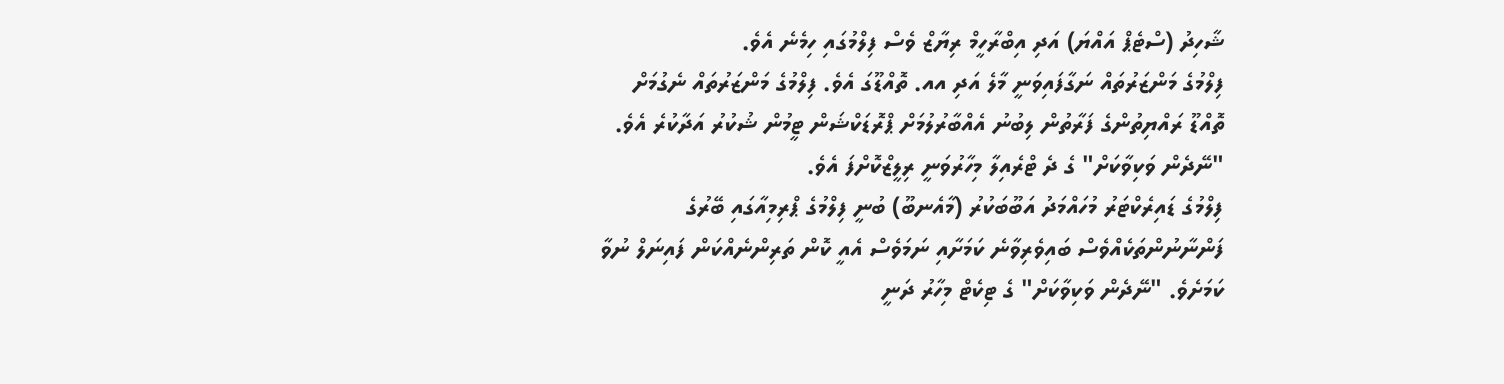ޝާހިދު (ސްޓެޕް އައްޔަ) އަދި އިބްރާހީމް ރިޔާޒް ވެސް ފިލްމުގައި ހިމެނެ އެވެ.
ފިލްމުގެ މަންޒަރުތައް ނަގާފައިވަނީ މާލެ އަދި އއ. ތޮއްޑޫގަ އެވެ. ފިލްމުގެ މަންޒަރުތައް ނެގުމަށް ތޮއްޑޫ ރައްޔިތުންގެ ފަރާތުން ލިބުނު އެއްބާރުލުމަށް ޕްރޮޑަކްޝަން ޓީމުން ޝުކުރު އަދާކުރެ އެވެ.
"ނޭދެން ވަކިވާކަށް" ގެ ދެ ޓްރެއިލާ މިހާރުވަނީ ރިލީޒްކޮށްފަ އެވެ.
ފިލްމުގެ ޑައިރެކްޓަރު މުހައްމަދު އަބޫބަކުރު (މާއެނބޫ) ބުނީ ފިލްމުގެ ޕްރިމިއާގައި ބޭރުގެ ފަންނާނުންތަކެއްވެސް ބައިވެރިވާނެ ކަމަށާއި ނަމަވެސް އެއީ ކޮން ތަރިންނެއްކަން ފައިނަލް ނުވާ ކަމަށެވެ. "ނޭދެން ވަކިވާކަށް" ގެ ޓިކެޓް މިހާރު ދަނީ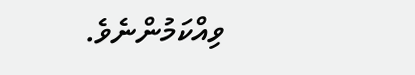ވިއްކަމުންނެވެ.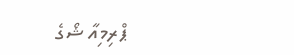ޕްރިމިއާ ޝޯގެ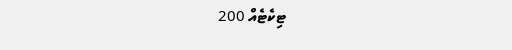ޓިކެޓެއް 200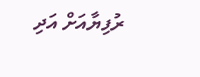ރުފިޔާއަށް އަދި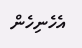އެހެނިހެން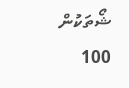ޝޯތަކުން 100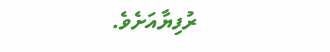ރުފިޔާއަށެވެ.